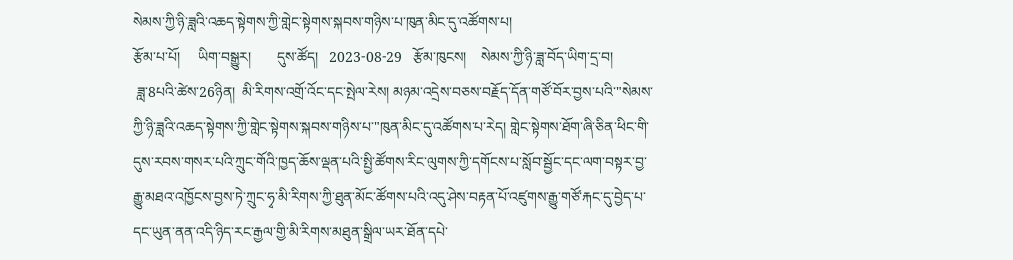སེམས་ཀྱི་ཉི་ཟླའི་འཆད་སྟེགས་ཀྱི་གླེང་སྟེགས་སྐབས་གཉིས་པ་ཁུན་མིང་དུ་འཚོགས་པ།
རྩོམ་པ་པོ།     ཡིག་བསྒྱུར།       དུས་ཚོད།   2023-08-29   རྩོམ་ཁུངས།    སེམས་ཀྱི་ཉི་ཟླ་བོད་ཡིག་དྲ་བ།
 ཟླ་8པའི་ཚེས་26ཉིན།  མི་རིགས་འགྲོ་འོང་དང་སྤེལ་རེས། མཉམ་འདྲེས་བཅས་བརྗོད་དོན་གཙོ་བོར་བྱས་པའི་"སེམས་ཀྱི་ཉི་ཟླའི་འཆད་སྟེགས་ཀྱི་གླེང་སྟེགས་སྐབས་གཉིས་པ་"ཁུན་མིང་དུ་འཚོགས་པ་རེད། གླེང་སྟེགས་ཐོག་ཞི་ཅིན་ཕིང་གི་དུས་རབས་གསར་པའི་ཀྲུང་གོའི་ཁྱད་ཆོས་ལྡན་པའི་སྤྱི་ཚོགས་རིང་ལུགས་ཀྱི་དགོངས་པ་སློབ་སྦྱོང་དང་ལག་བསྟར་བྱ་རྒྱུ་མཐའ་འཁྱོངས་བྱས་ཏེ་ཀྲུང་ཧྭ་མི་རིགས་ཀྱི་ཐུན་མོང་ཚོགས་པའི་འདུ་ཤེས་བརྟན་པོ་འཛུགས་རྒྱུ་གཙོ་རྐང་དུ་བྱེད་པ་དང་ཡུན་ནན་འདི་ཉིད་རང་རྒྱལ་གྱི་མི་རིགས་མཐུན་སྒྲིལ་ཡར་ཐོན་དཔེ་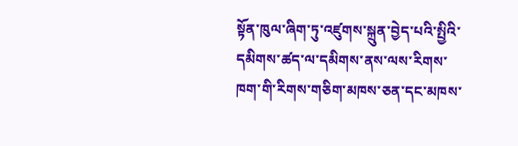སྟོན་ཁུལ་ཞིག་ཏུ་འཛུགས་སྐྲུན་བྱེད་པའི་སྤྱིའི་དམིགས་ཚད་ལ་དམིགས་ནས་ལས་རིགས་ཁག་གི་རིགས་གཅིག་མཁས་ཅན་དང་མཁས་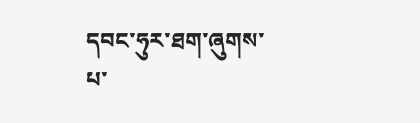དབང་ཧུར་ཐག་ཞུགས་པ་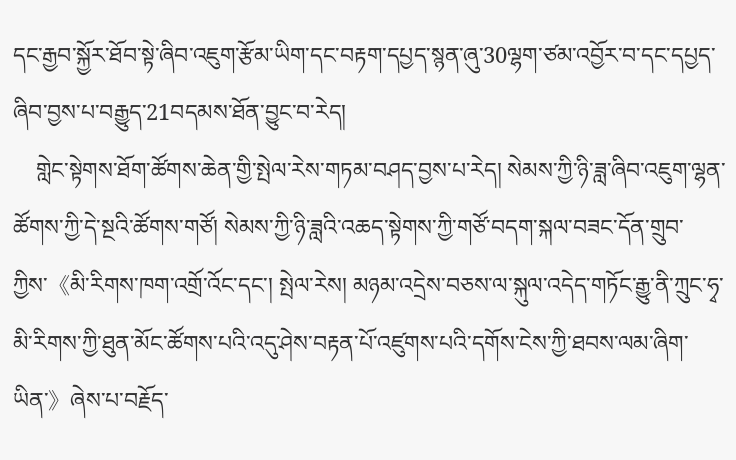དང་རྒྱབ་སྐྱོར་ཐོབ་སྟེ་ཞིབ་འཇུག་རྩོམ་ཡིག་དང་བརྟག་དཔྱད་སྙན་ཞུ་30ལྷག་ཙམ་འབྱོར་བ་དང་དཔྱད་ཞིབ་བྱས་པ་བརྒྱུད་21བདམས་ཐོན་བྱུང་བ་རེད།
    གླེང་སྟེགས་ཐོག་ཚོགས་ཆེན་གྱི་སྤེལ་རེས་གཏམ་བཤད་བྱས་པ་རེད། སེམས་ཀྱི་ཉི་ཟླ་ཞིབ་འཇུག་ལྷན་ཚོགས་ཀྱི་དེ་སྔའི་ཚོགས་གཙོ། སེམས་ཀྱི་ཉི་ཟླའི་འཆད་སྟེགས་ཀྱི་གཙོ་བདག་སྐལ་བཟང་དོན་གྲུབ་ཀྱིས་《མི་རིགས་ཁག་འགྲོ་འོང་དང་། སྤེལ་རེས། མཉམ་འདྲེས་བཅས་ལ་སྐུལ་འདེད་གཏོང་རྒྱུ་ནི་ཀྲུང་ཧྭ་མི་རིགས་ཀྱི་ཐུན་མོང་ཚོགས་པའི་འདུ་ཤེས་བརྟན་པོ་འཛུགས་པའི་དགོས་ངེས་ཀྱི་ཐབས་ལམ་ཞིག་ཡིན་》ཞེས་པ་བརྗོད་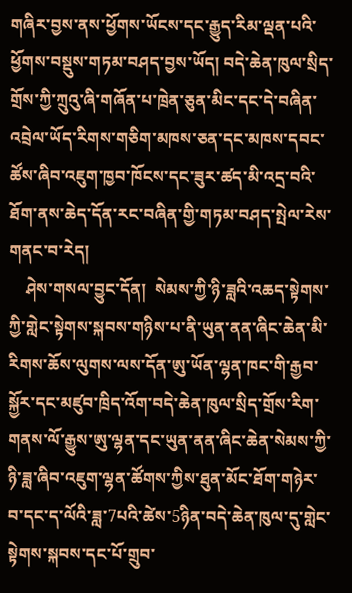གཞིར་བྱས་ནས་ཕྱོགས་ཡོངས་དང་རྒྱུད་རིམ་ལྡན་པའི་ཕྱོགས་བསྡུས་གཏམ་བཤད་བྱས་ཡོད། བདེ་ཆེན་ཁུལ་སྲིད་གྲོས་ཀྱི་ཀྲུའུ་ཞི་གཞོན་པ་ཁྲེན་ཅུན་མིང་དང་དེ་བཞིན་འབྲེལ་ཡོད་རིགས་གཅིག་མཁས་ཅན་དང་མཁས་དབང་ཚོས་ཞིབ་འཇུག་ཁྱབ་ཁོངས་དང་ཟུར་ཚད་མི་འདྲ་བའི་ཐོག་ནས་ཆེད་དོན་རང་བཞིན་གྱི་གཏམ་བཤད་སྤེལ་རེས་གནང་བ་རེད།
    ཤེས་གསལ་བྱུང་དོན།  སེམས་ཀྱི་ཉི་ཟླའི་འཆད་སྟེགས་ཀྱི་གླེང་སྟེགས་སྐབས་གཉིས་པ་ནི་ཡུན་ནན་ཞིང་ཆེན་མི་རིགས་ཆོས་ལུགས་ལས་དོན་ཨུ་ཡོན་ལྷན་ཁང་གི་རྒྱབ་སྐྱོར་དང་མཛུབ་ཁྲིད་འོག་བདེ་ཆེན་ཁུལ་སྲིད་གྲོས་རིག་གནས་ལོ་རྒྱུས་ཨུ་ལྷན་དང་ཡུན་ནན་ཞིང་ཆེན་སེམས་ཀྱི་ཉི་ཟླ་ཞིབ་འཇུག་ལྷན་ཚོགས་ཀྱིས་ཐུན་མོང་ཐོག་གཉེར་བ་དང་ད་ལོའི་ཟླ་7པའི་ཚེས་5ཉིན་བདེ་ཆེན་ཁུལ་དུ་གླེང་སྟེགས་སྐབས་དང་པོ་གྲུབ་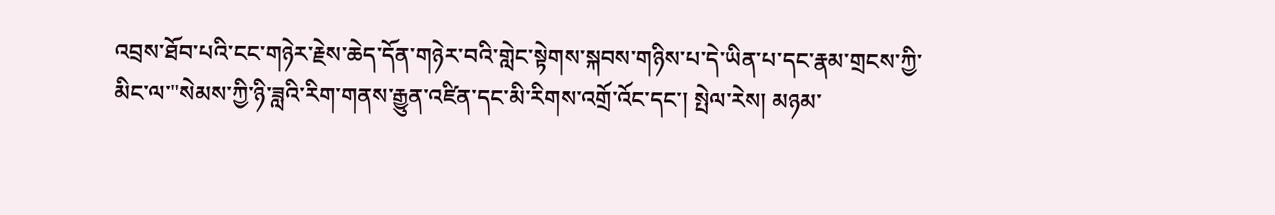འབྲས་ཐོབ་པའི་ངང་གཉེར་རྗེས་ཆེད་དོན་གཉེར་བའི་གླེང་སྟེགས་སྐབས་གཉིས་པ་དེ་ཡིན་པ་དང་རྣམ་གྲངས་ཀྱི་མིང་ལ་"སེམས་ཀྱི་ཉི་ཟླའི་རིག་གནས་རྒྱུན་འཛིན་དང་མི་རིགས་འགྲོ་འོང་དང་། སྤེལ་རེས། མཉམ་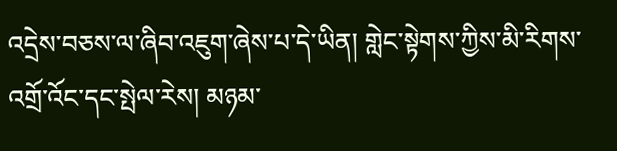འདྲེས་བཅས་ལ་ཞིབ་འཇུག་ཞེས་པ་དེ་ཡིན། གླེང་སྟེགས་ཀྱིས་མི་རིགས་འགྲོ་འོང་དང་སྤེལ་རེས། མཉམ་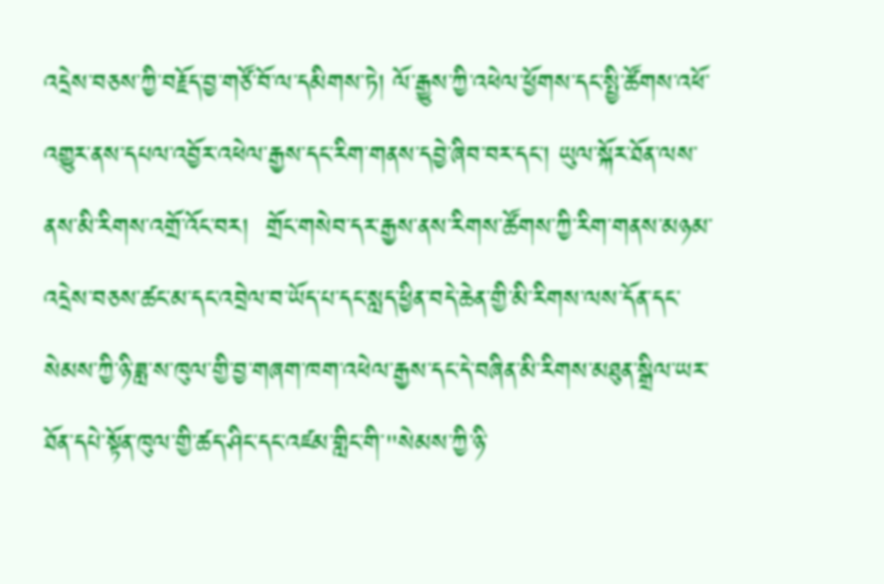འདྲེས་བཅས་ཀྱི་བརྗོད་བྱ་གཙོ་བོ་ལ་དམིགས་ཏེ། ལོ་རྒྱུས་ཀྱི་འཕེལ་ཕྱོགས་དང་སྤྱི་ཚོགས་འཕོ་འགྱུར་ནས་དཔལ་འབྱོར་འཕེལ་རྒྱས་དང་རིག་གནས་དབྱེ་ཞིབ་བར་དང་། ཡུལ་སྐོར་ཐོན་ལས་ནས་མི་རིགས་འགྲོ་འོང་བར།  གྲོང་གསེབ་དར་རྒྱས་ནས་རིགས་ཚོགས་ཀྱི་རིག་གནས་མཉམ་འདྲེས་བཅས་ཚང་མ་དང་འབྲེལ་བ་ཡོད་པ་དང་སླད་ཕྱིན་བདེ་ཆེན་གྱི་མི་རིགས་ལས་དོན་དང་སེམས་ཀྱི་ཉི་ཟླ་ས་ཁུལ་གྱི་བྱ་གཞག་ཁག་འཕེལ་རྒྱས་དང་དེ་བཞིན་མི་རིགས་མཐུན་སྒྲིལ་ཡར་ཐོན་དཔེ་སྟོན་ཁུལ་གྱི་ཚད་ཤིང་དང་འཛམ་གླིང་གི་"སེམས་ཀྱི་ཉི་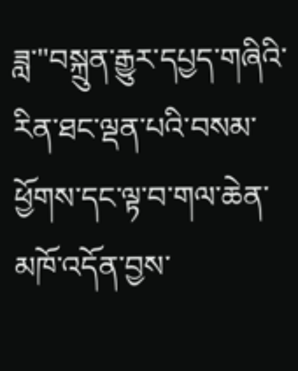ཟླ་"བསྐྲུན་རྒྱུར་དཔྱད་གཞིའི་རིན་ཐང་ལྡན་པའི་བསམ་ཕྱོགས་དང་ལྟ་བ་གལ་ཆེན་མཁོ་འདོན་བྱས་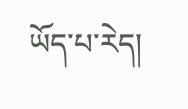ཡོད་པ་རེད།